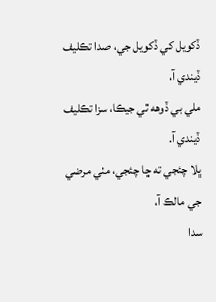ڏکويل کي ڏکويل جي، صدا تڪليف ڏيندي آ،
ملي بي ڏوھه ٿي جيڪا، سزا تڪليف ڏيندي آ.
ڀلا چئجي ته ڇا چئجي، مٺي مرضي جي مالڪ آ،
سدا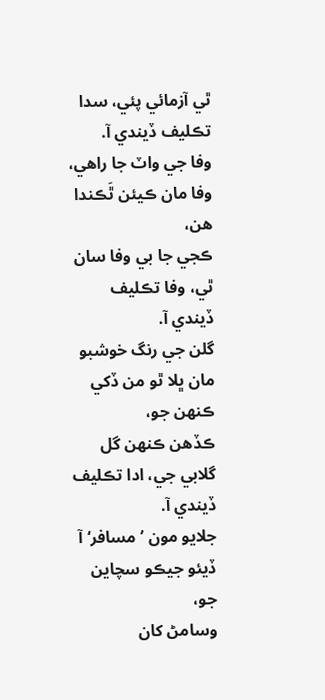ٿي آزمائي پئي، سدا تڪليف ڏيندي آ.
وفا جي واٽ جا راهي، وفا مان ڪيئن ٿَڪندا هن،
ڪجي جا بي وفا سان ٿي، وفا تڪليف ڏيندي آ.
گلن جي رنگ خوشبو مان ڀلا ٿو من ڏکي ڪنهن جو،
ڪڏهن ڪنهن گل گلابي جي، ادا تڪليف ڏيندي آ.
جلايو مون ’مسافر‘ آ ڏيئو جيڪو سچاين جو،
وسامڻ کان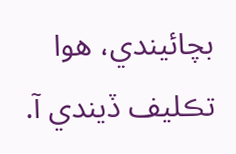بچائيندي، هوا تڪليف ڏيندي آ.